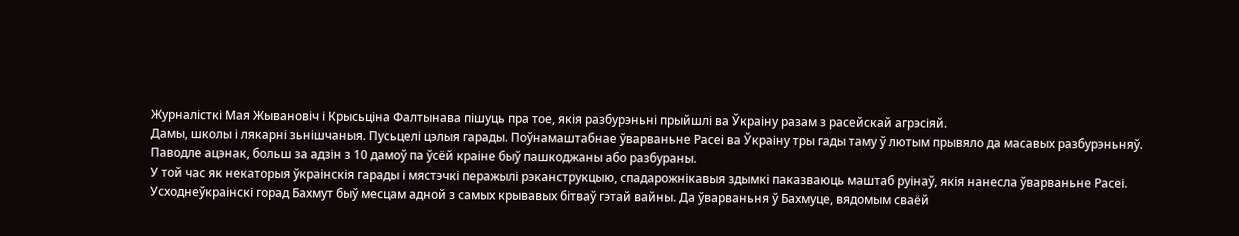Журналісткі Мая Жывановіч і Крысьціна Фалтынава пішуць пра тое, якія разбурэньні прыйшлі ва Ўкраіну разам з расейскай агрэсіяй.
Дамы, школы і лякарні зьнішчаныя. Пусьцелі цэлыя гарады. Поўнамаштабнае ўварваньне Расеі ва Ўкраіну тры гады таму ў лютым прывяло да масавых разбурэньняў. Паводле ацэнак, больш за адзін з 10 дамоў па ўсёй краіне быў пашкоджаны або разбураны.
У той час як некаторыя ўкраінскія гарады і мястэчкі перажылі рэканструкцыю, спадарожнікавыя здымкі паказваюць маштаб руінаў, якія нанесла ўварваньне Расеі.
Усходнеўкраінскі горад Бахмут быў месцам адной з самых крывавых бітваў гэтай вайны. Да ўварваньня ў Бахмуце, вядомым сваёй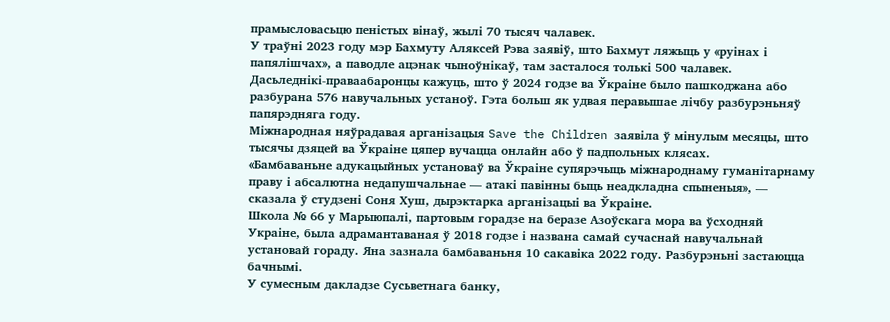прамысловасьцю пеністых вінаў, жылі 70 тысяч чалавек.
У траўні 2023 году мэр Бахмуту Аляксей Рэва заявіў, што Бахмут ляжыць у «руінах і папялішчах», а паводле ацэнак чыноўнікаў, там засталося толькі 500 чалавек.
Дасьледнікі-праваабаронцы кажуць, што ў 2024 годзе ва Ўкраіне было пашкоджана або разбурана 576 навучальных устаноў. Гэта больш як удвая перавышае лічбу разбурэньняў папярэдняга году.
Міжнародная няўрадавая арганізацыя Save the Children заявіла ў мінулым месяцы, што тысячы дзяцей ва Ўкраіне цяпер вучацца онлайн або ў падпольных клясах.
«Бамбаваньне адукацыйных установаў ва Ўкраіне супярэчыць міжнароднаму гуманітарнаму праву і абсалютна недапушчальнае — атакі павінны быць неадкладна спыненыя», — сказала ў студзені Соня Хуш, дырэктарка арганізацыі ва Ўкраіне.
Школа № 66 у Марыюпалі, партовым горадзе на беразе Азоўскага мора ва ўсходняй Украіне, была адрамантаваная ў 2018 годзе і названа самай сучаснай навучальнай установай гораду. Яна зазнала бамбаваньня 10 сакавіка 2022 году. Разбурэньні застаюцца бачнымі.
У сумесным дакладзе Сусьветнага банку,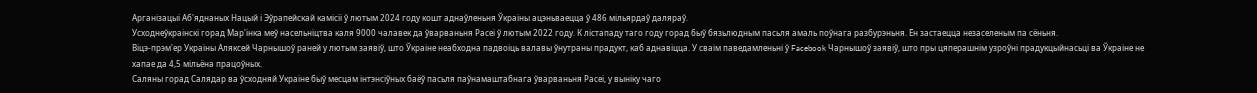Арганізацыі Аб'яднаных Нацый і Эўрапейскай камісіі ў лютым 2024 году кошт аднаўленьня Ўкраіны ацэньваецца ў 486 мільярдаў даляраў.
Усходнеўкраінскі горад Мар'інка меў насельніцтва каля 9000 чалавек да ўварваньня Расеі ў лютым 2022 году. К лістападу таго году горад быў бязьлюдным пасьля амаль поўнага разбурэньня. Ён застаецца незаселеным па сёньня.
Віцэ-прэм'ер Украіны Аляксей Чарнышоў раней у лютым заявіў, што Ўкраіне неабходна падвоіць валавы ўнутраны прадукт, каб аднавіцца. У сваім паведамленьні ў Facebook Чарнышоў заявіў, што пры цяперашнім узроўні прадукцыйнасьці ва Ўкраіне не хапае да 4,5 мільёна працоўных.
Саляны горад Салядар ва ўсходняй Украіне быў месцам інтэнсіўных баёў пасьля паўнамаштабнага ўварваньня Расеі, у выніку чаго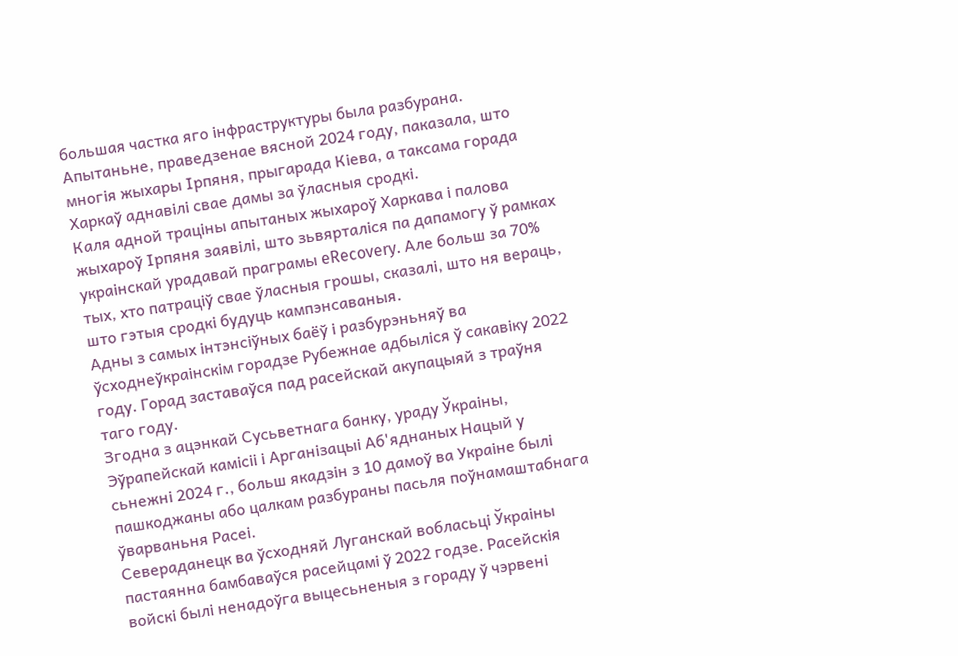большая частка яго інфраструктуры была разбурана.
Апытаньне, праведзенае вясной 2024 году, паказала, што многія жыхары Ірпяня, прыгарада Кіева, а таксама горада Харкаў аднавілі свае дамы за ўласныя сродкі.
Каля адной траціны апытаных жыхароў Харкава і палова жыхароў Ірпяня заявілі, што зьвярталіся па дапамогу ў рамках украінскай урадавай праграмы eRecovery. Але больш за 70% тых, хто патраціў свае ўласныя грошы, сказалі, што ня вераць, што гэтыя сродкі будуць кампэнсаваныя.
Адны з самых інтэнсіўных баёў і разбурэньняў ва ўсходнеўкраінскім горадзе Рубежнае адбыліся ў сакавіку 2022 году. Горад заставаўся пад расейскай акупацыяй з траўня таго году.
Згодна з ацэнкай Сусьветнага банку, ураду Ўкраіны, Эўрапейскай камісіі і Арганізацыі Аб'яднаных Нацый у сьнежні 2024 г., больш якадзін з 10 дамоў ва Украіне былі пашкоджаны або цалкам разбураны пасьля поўнамаштабнага ўварваньня Расеі.
Севераданецк ва ўсходняй Луганскай вобласьці Ўкраіны пастаянна бамбаваўся расейцамі ў 2022 годзе. Расейскія войскі былі ненадоўга выцесьненыя з гораду ў чэрвені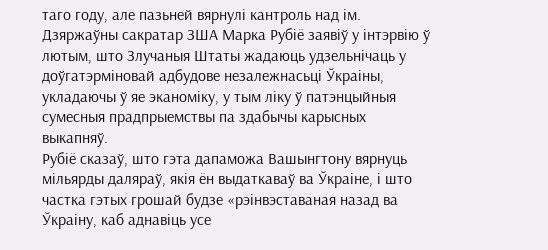таго году, але пазьней вярнулі кантроль над ім.
Дзяржаўны сакратар ЗША Марка Рубіё заявіў у інтэрвію ў лютым, што Злучаныя Штаты жадаюць удзельнічаць у доўгатэрміновай адбудове незалежнасьці Ўкраіны, укладаючы ў яе эканоміку, у тым ліку ў патэнцыйныя сумесныя прадпрыемствы па здабычы карысных выкапняў.
Рубіё сказаў, што гэта дапаможа Вашынгтону вярнуць мільярды даляраў, якія ён выдаткаваў ва Ўкраіне, і што частка гэтых грошай будзе «рэінвэставаная назад ва Ўкраіну, каб аднавіць усе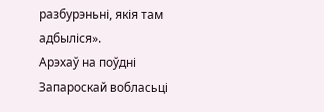разбурэньні, якія там адбыліся».
Арэхаў на поўдні Запароскай вобласьці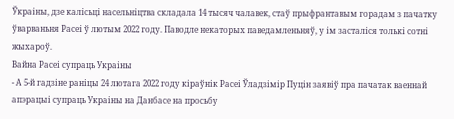Ўкраіны, дзе калісьці насельніцтва складала 14 тысяч чалавек, стаў прыфрантавым горадам з пачатку ўварваньня Расеі ў лютым 2022 году. Паводле некаторых паведамленьняў, у ім засталіся толькі сотні жыхароў.
Вайна Расеі супраць Украіны
- А 5-й гадзіне раніцы 24 лютага 2022 году кіраўнік Расеі Ўладзімір Пуцін заявіў пра пачатак ваеннай апэрацыі супраць Украіны на Данбасе на просьбу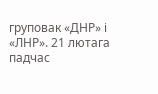груповак «ДНР» і «ЛНР». 21 лютага падчас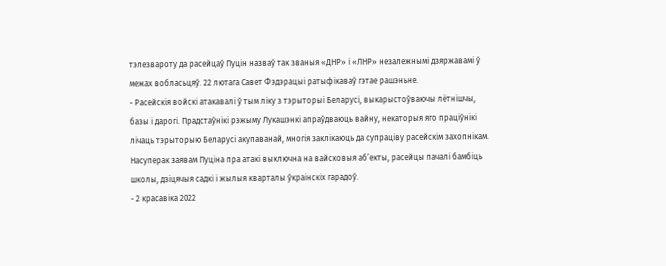тэлезвароту да расейцаў Пуцін назваў так званыя «ДНР» і «ЛНР» незалежнымі дзяржавамі ў межах вобласьцяў. 22 лютага Савет Фэдэрацыі ратыфікаваў гэтае рашэньне.
- Расейскія войскі атакавалі ў тым ліку з тэрыторыі Беларусі, выкарыстоўваючы лётнішчы, базы і дарогі. Прадстаўнікі рэжыму Лукашэнкі апраўдваюць вайну, некаторыя яго праціўнікі лічаць тэрыторыю Беларусі акупаванай, многія заклікаюць да супраціву расейскім захопнікам. Насуперак заявам Пуціна пра атакі выключна на вайсковыя аб’екты, расейцы пачалі бамбіць школы, дзіцячыя садкі і жылыя кварталы ўкраінскіх гарадоў.
- 2 красавіка 2022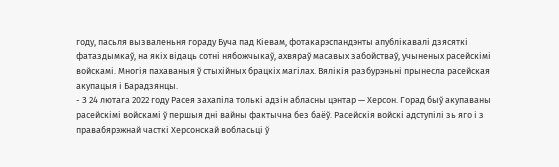году, пасьля вызваленьня гораду Буча пад Кіевам, фотакарэспандэнты апублікавалі дзясяткі фатаздымкаў, на якіх відаць сотні нябожчыкаў, ахвяраў масавых забойстваў, учыненых расейскімі войскамі. Многія пахаваныя ў стыхійных брацкіх магілах. Вялікія разбурэньні прынесла расейская акупацыя і Барадзянцы.
- З 24 лютага 2022 году Расея захапіла толькі адзін абласны цэнтар — Херсон. Горад быў акупаваны расейскімі войскамі ў першыя дні вайны фактычна без баёў. Расейскія войскі адступілі зь яго і з правабярэжнай часткі Херсонскай вобласьці ў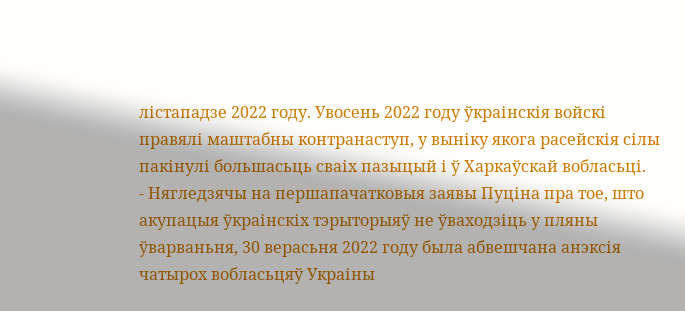лістападзе 2022 году. Увосень 2022 году ўкраінскія войскі правялі маштабны контранаступ, у выніку якога расейскія сілы пакінулі большасьць сваіх пазыцый і ў Харкаўскай вобласьці.
- Нягледзячы на першапачатковыя заявы Пуціна пра тое, што акупацыя ўкраінскіх тэрыторыяў не ўваходзіць у пляны ўварваньня, 30 верасьня 2022 году была абвешчана анэксія чатырох вобласьцяў Украіны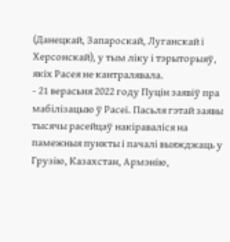(Данецкай, Запароскай, Луганскай і Херсонскай), у тым ліку і тэрыторыяў, якіх Расея не кантралявала.
- 21 верасьня 2022 году Пуцін заявіў пра мабілізацыю ў Расеі. Пасьля гэтай заявы тысячы расейцаў накіраваліся на памежныя пункты і пачалі выяжджаць у Грузію, Казахстан, Армэнію,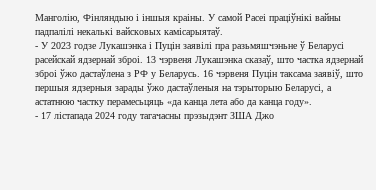Манголію, Фінляндыю і іншыя краіны. У самой Расеі праціўнікі вайны падпалілі некалькі вайсковых камісарыятаў.
- У 2023 годзе Лукашэнка і Пуцін заявілі пра разьмяшчэньне ў Беларусі расейскай ядзернай зброі. 13 чэрвеня Лукашэнка сказаў, што частка ядзернай зброі ўжо дастаўлена з РФ у Беларусь. 16 чэрвеня Пуцін таксама заявіў, што першыя ядзерныя зарады ўжо дастаўленыя на тэрыторыю Беларусі, а астатнюю частку перамесьцяць «да канца лета або да канца году».
- 17 лістапада 2024 году тагачасны прэзыдэнт ЗША Джо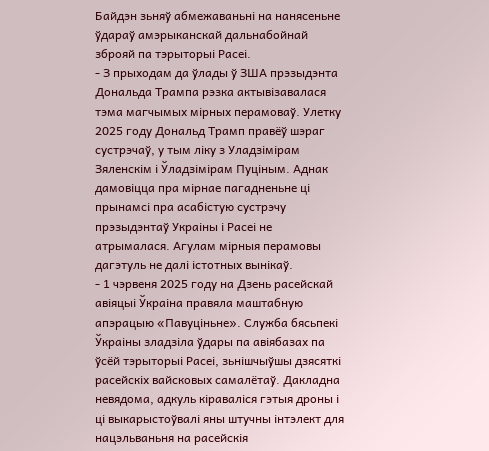Байдэн зьняў абмежаваньні на нанясеньне ўдараў амэрыканскай дальнабойнай зброяй па тэрыторыі Расеі.
- З прыходам да ўлады ў ЗША прэзыдэнта Дональда Трампа рэзка актывізавалася тэма магчымых мірных перамоваў. Улетку 2025 году Дональд Трамп правёў шэраг сустрэчаў, у тым ліку з Уладзімірам Зяленскім і Ўладзімірам Пуціным. Аднак дамовіцца пра мірнае пагадненьне ці прынамсі пра асабістую сустрэчу прэзыдэнтаў Украіны і Расеі не атрымалася. Агулам мірныя перамовы дагэтуль не далі істотных вынікаў.
- 1 чэрвеня 2025 году на Дзень расейскай авіяцыі Ўкраіна правяла маштабную апэрацыю «Павуціньне». Служба бясьпекі Ўкраіны зладзіла ўдары па авіябазах па ўсёй тэрыторыі Расеі, зьнішчыўшы дзясяткі расейскіх вайсковых самалётаў. Дакладна невядома, адкуль кіраваліся гэтыя дроны і ці выкарыстоўвалі яны штучны інтэлект для нацэльваньня на расейскія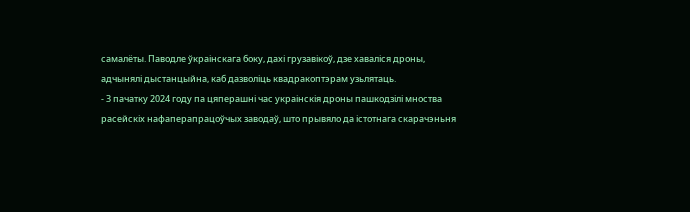самалёты. Паводле ўкраінскага боку, дахі грузавікоў, дзе хаваліся дроны, адчынялі дыстанцыйна, каб дазволіць квадракоптэрам узьлятаць.
- З пачатку 2024 году па цяперашні час украінскія дроны пашкодзілі мноства расейскіх нафаперапрацоўчых заводаў, што прывяло да істотнага скарачэньня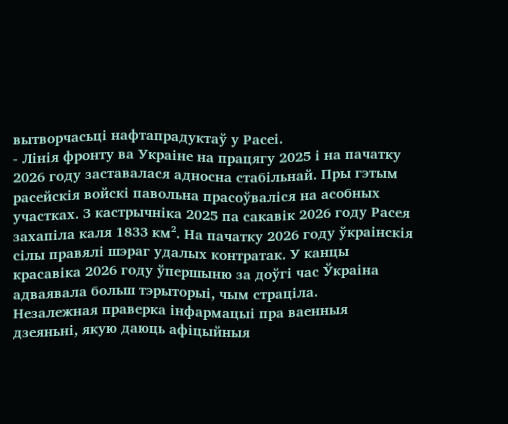вытворчасьці нафтапрадуктаў у Расеі.
- Лінія фронту ва Украіне на працягу 2025 і на пачатку 2026 году заставалася адносна стабільнай. Пры гэтым расейскія войскі павольна прасоўваліся на асобных участках. З кастрычніка 2025 па сакавік 2026 году Расея захапіла каля 1833 км². На пачатку 2026 году ўкраінскія сілы правялі шэраг удалых контратак. У канцы красавіка 2026 году ўпершыню за доўгі час Ўкраіна адваявала больш тэрыторыі, чым страціла.
Незалежная праверка інфармацыі пра ваенныя дзеяньні, якую даюць афіцыйныя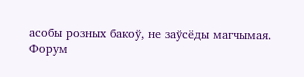асобы розных бакоў, не заўсёды магчымая.
Форум